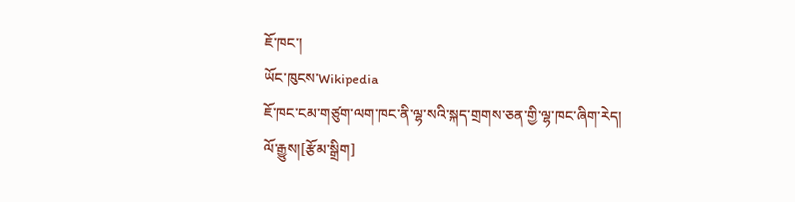ཇོ་ཁང་།
ཡོང་ཁུངས་Wikipedia
ཇོ་ཁང་ངམ་གཙུག་ལག་ཁང་ནི་ལྷ་སའི་སྐད་གྲགས་ཅན་གྱི་ལྷ་ཁང་ཞིག་རེད།
ལོ་རྒྱུས།[རྩོམ་སྒྲིག]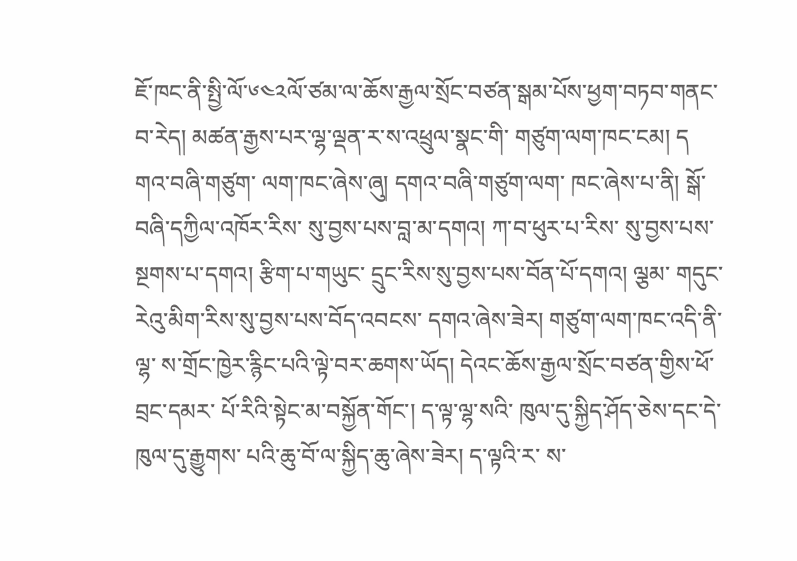ཇོ་ཁང་ནི་སྤྱི་ལོ་༦༤༢ལོ་ཙམ་ལ་ཆོས་རྒྱལ་སྲོང་བཙན་སྒམ་པོས་ཕྱག་བཏབ་གནང་བ་རེད། མཚན་རྒྱས་པར་ལྷ་ལྡན་ར་ས་འཕྲུལ་སྣང་གི་ གཙུག་ལག་ཁང་ངམ། ད གའ་བཞི་གཙུག་ ལག་ཁང་ཞེས་ཞུ། དགའ་བཞི་གཙུག་ལག་ ཁང་ཞེས་པ་ནི། སྒོ་བཞི་དཀྱིལ་འཁོར་རིས་ སུ་བྱས་པས་བླ་མ་དགའ། ཀ་བ་ཕུར་པ་རིས་ སུ་བྱས་པས་སྔགས་པ་དགའ། རྩིག་པ་གཡུང་ དྲུང་རིས་སུ་བྱས་པས་བོན་པོ་དགའ། ལྕམ་ གདུང་རེའུ་མིག་རིས་སུ་བྱས་པས་བོད་འབངས་ དགའ་ཞེས་ཟེར། གཙུག་ལག་ཁང་འདི་ནི་ལྷ་ ས་གྲོང་ཁྱེར་རྙིང་པའི་ལྟེ་བར་ཆགས་ཡོད། དེའང་ཆོས་རྒྱལ་སྲོང་བཙན་གྱིས་ཕོ་བྲང་དམར་ པོ་རིའི་སྟེང་མ་བསྐྱོན་གོང་། ད་ལྟ་ལྷ་སའི་ ཁུལ་དུ་སྐྱིད་ཤོད་ཅེས་དང་དེ་ཁུལ་དུ་རྒྱུགས་ པའི་ཆུ་བོ་ལ་སྐྱིད་ཆུ་ཞེས་ཟེར། ད་ལྟའི་ར་ ས་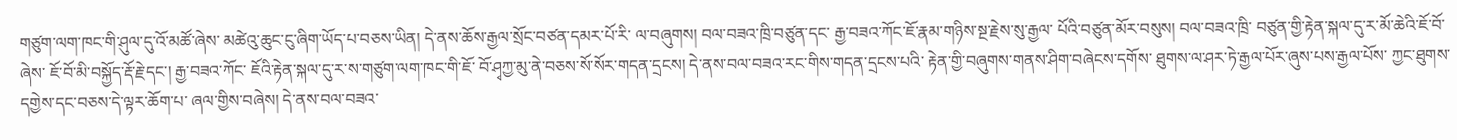གཙུག་ལག་ཁང་གི་ཤུལ་དུ་འོ་མཚོ་ཞེས་ མཚེའུ་ཆུང་ངུ་ཞིག་ཡོད་པ་བཅས་ཡིན། དེ་ནས་ཆོས་རྒྱལ་སྲོང་བཙན་དམར་པོ་རི་ ལ་བཞུགས། བལ་བཟའ་ཁྲི་བཙུན་དང་ རྒྱ་བཟའ་ཀོང་ཇོ་རྣམ་གཉིས་སྔ་རྗེས་སུ་རྒྱལ་ པོའི་བཙུན་མོར་བསུས། བལ་བཟའ་ཁྲི་ བཙུན་གྱི་རྟེན་སྐལ་དུ་ར་མོ་ཆེའི་ཇོ་བོ་ཞེས་ ཇོ་བོ་མི་བསྐྱོད་རྡོ་རྗེ་དང་། རྒྱ་བཟའ་ཀོང་ ཇོའི་རྟེན་སྐལ་དུ་ར་ས་གཙུག་ལག་ཁང་གི་ཇོ་ བོ་ཤྭཀྱ་མུ་ནེ་བཅས་སོ་སོར་གདན་དྲངས། དེ་ནས་བལ་བཟའ་རང་གིས་གདན་དྲངས་པའི་ རྟེན་གྱི་བཞུགས་གནས་ཤིག་བཞེངས་དགོས་ ཐུགས་ལ་ཤར་ཏེ་རྒྱལ་པོར་ཞུས་པས་རྒྱལ་པོས་ ཀྱང་ཐུགས་དགྱེས་དང་བཅས་དེ་ལྟར་ཆོག་པ་ ཞལ་གྱིས་བཞེས། དེ་ནས་བལ་བཟའ་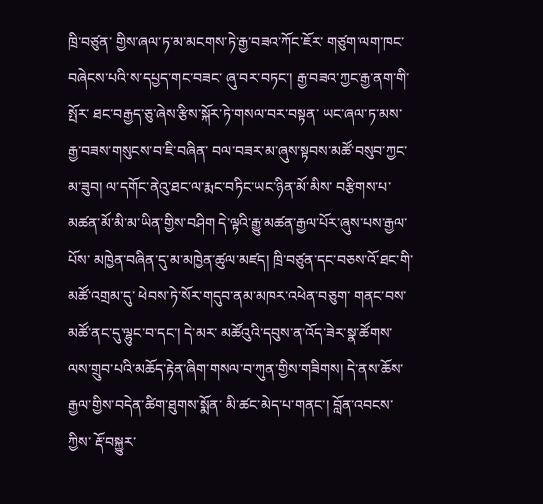ཁྲི་བཙུན་ གྱིས་ཞལ་ཏ་མ་མངགས་ཏེ་རྒྱ་བཟའ་ཀོང་ཇོར་ གཙུག་ལག་ཁང་བཞེངས་པའི་ས་དཔྱད་གང་བཟང་ ཞུ་བར་བཏང་། རྒྱ་བཟའ་ཀྱང་རྒྱ་ནག་གི་སྤོར་ ཐང་བརྒྱད་ཅུ་ཞེས་རྩིས་སྐོར་ཏེ་གསལ་བར་བསྟན་ ཡང་ཞལ་ཏ་མས་རྒྱ་བཟས་གསུངས་བ་ཇི་བཞིན་ བལ་བཟར་མ་ཞུས་སྟབས་མཚོ་བསུབ་ཀྱང་མ་ཟུབ། ལ་དགོང་ནེའུ་ཐང་ལ་རྨང་བཏིང་ཡང་ཉིན་མོ་མིས་ བརྩིགས་པ་མཚན་མོ་མི་མ་ཡིན་གྱིས་བཤིག དེ་ལྟའི་རྒྱུ་མཚན་རྒྱལ་པོར་ཞུས་པས་རྒྱལ་པོས་ མཁྱེན་བཞིན་དུ་མ་མཁྱེན་ཚུལ་མཛད། ཁྲི་བཙུན་དང་བཅས་འོ་ཐང་གི་མཚོ་འགྲམ་དུ་ ཕེབས་ཏེ་སོར་གདུབ་ནམ་མཁར་འཕེན་བཅུག་ གནང་བས་མཚོ་ནང་དུ་ལྷུང་བ་དང་། དེ་མར་ མཚོའུའི་དབུས་ན་འོད་ཟེར་སྣ་ཚོགས་ལས་གྲུབ་པའི་མཆོད་རྟེན་ཞིག་གསལ་བ་ཀུན་གྱིས་གཟིགས། དེ་ནས་ཆོས་རྒྱལ་གྱིས་བདེན་ཚིག་ཐུགས་སྨོན་ མི་ཚང་མེད་པ་གནང་། བློན་འབངས་ཀྱིས་ རྡོ་བསྐྱུར་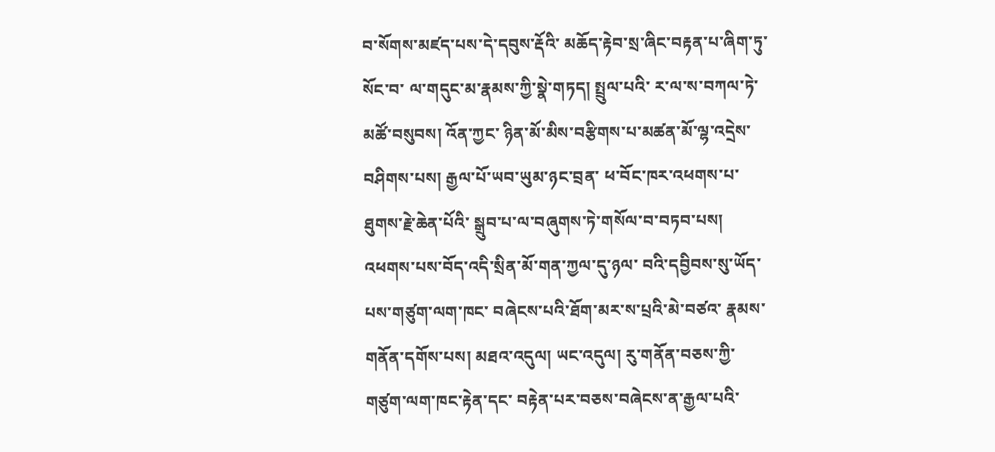བ་སོགས་མཛད་པས་དེ་དབུས་རྡོའི་ མཆོད་རྟེབ་སྲ་ཞིང་བརྟན་པ་ཞིག་ཏུ་སོང་བ་ ལ་གདུང་མ་རྣམས་ཀྱི་སྣེ་གཏད། སྤྲུལ་པའི་ ར་ལ་ས་བཀལ་ཏེ་མཚོ་བསུབས། འོན་ཀྱང་ ཉིན་མོ་མིས་བརྩིགས་པ་མཚན་མོ་ལྷ་འདྲེས་ བཤིགས་པས། རྒྱལ་པོ་ཡབ་ཡུམ་ཉང་བྲན་ ཕ་བོང་ཁར་འཕགས་པ་ཐུགས་རྗེ་ཆེན་པོའི་ སྒྲུབ་པ་ལ་བཞུགས་ཏེ་གསོལ་བ་བཏབ་པས། འཕགས་པས་བོད་འདི་སྲིན་མོ་གན་ཀྱལ་དུ་ཉལ་ བའི་དབྱིབས་སུ་ཡོད་པས་གཙུག་ལག་ཁང་ བཞེངས་པའི་ཐོག་མར་ས་པྲའི་མེ་བཙའ་ རྣམས་གནོན་དགོས་པས། མཐའ་འདུལ། ཡང་འདུལ། རུ་གནོན་བཅས་ཀྱི་གཙུག་ལག་ཁང་རྟེན་དང་ བརྟེན་པར་བཅས་བཞེངས་ན་རྒྱལ་པའི་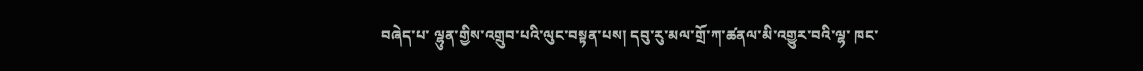བཞེད་པ་ ལྷུན་གྱིས་འགྲུབ་པའི་ལུང་བསྟན་པས། དབུ་རུ་མལ་གྲོ་ཀ་ཚནལ་མི་འགྱུར་བའི་ལྷ་ ཁང་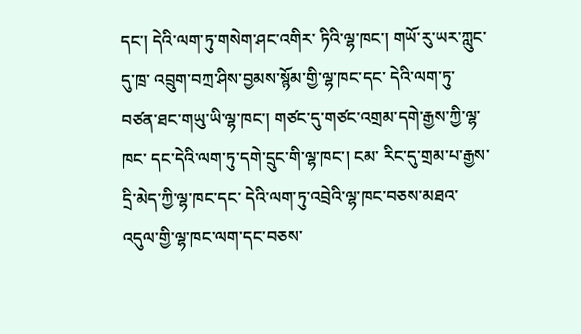དང་། དེའི་ལག་ཏུ་གསེག་ཤང་འགིར་ ཏིའི་ལྷ་ཁང་། གཡོ་རུ་ཡར་ཀླུང་དུ་ཁྲ་ འབྲུག་བཀྲ་ཤིས་བྱམས་སྙོམ་གྱི་ལྷ་ཁང་དང་ དེའི་ལག་ཏུ་བཙན་ཐང་གཡུ་ཡི་ལྷ་ཁང་། གཙང་དུ་གཙང་འགྲམ་དགེ་རྒྱས་ཀྱི་ལྷ་ཁང་ དང་དེའི་ལག་ཏུ་དགེ་དྲུང་གི་ལྷ་ཁང་། ངམ་ རིང་དུ་གྲམ་པ་རྒྱས་དྲི་མེད་ཀྱི་ལྷ་ཁང་དང་ དེའི་ལག་ཏུ་འབྲེའི་ལྷ་ཁང་བཅས་མཐའ་འདུལ་གྱི་ལྷ་ཁང་ལག་དང་བཅས་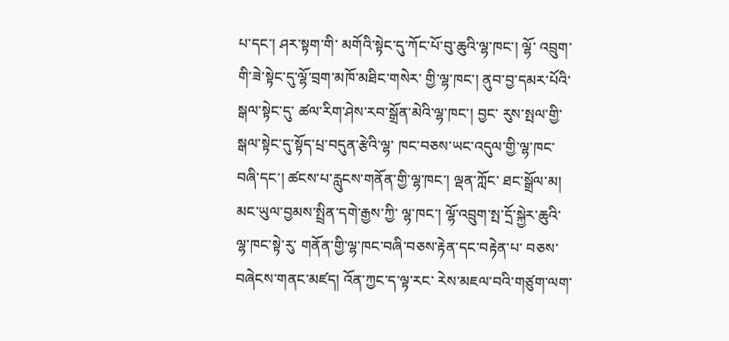པ་དང་། ཤར་སྟག་གི་ མགོའི་སྟེང་དུ་ཀོང་པོ་བུ་ཆུའི་ལྷ་ཁང་། ལྷོ་ འབྲུག་གི་ཟེ་སྟེང་དུ་ལྷོ་བྲག་མཁོ་མཐིང་གསེར་ གྱི་ལྷ་ཁང་། ནུབ་བྱ་དམར་པོའི་སྒལ་སྟེང་དུ་ ཚལ་རིག་ཤེས་རབ་སྒྲོན་མེའི་ལྷ་ཁང་། བྱང་ རུས་སྤལ་གྱི་སྒལ་སྟེང་དུ་སྟོད་པྲ་བདུན་རྩེའི་ལྷ་ ཁང་བཅས་ཡང་འདུལ་གྱི་ལྷ་ཁང་བཞི་དང་། ཚངས་པ་རླུངས་གནོན་གྱི་ལྷ་ཁང་། ལྡན་ཀློང་ ཐང་སྒྲོལ་མ། མང་ཡུལ་བྱམས་སྤྲིན་དགེ་རྒྱས་ཀྱི་ ལྷ་ཁང་། ལྷོ་འབྲུག་སྤ་དྲོ་སྐྱེར་ཆུའི་ལྷ་ཁང་སྟེ་རུ་ གནོན་གྱི་ལྷ་ཁང་བཞི་བཅས་རྟེན་དང་བརྟེན་པ་ བཅས་བཞེངས་གནང་མཛད། འོན་ཀྱང་ད་ལྟ་རང་ རེས་མཇལ་བའི་གཙུག་ལག་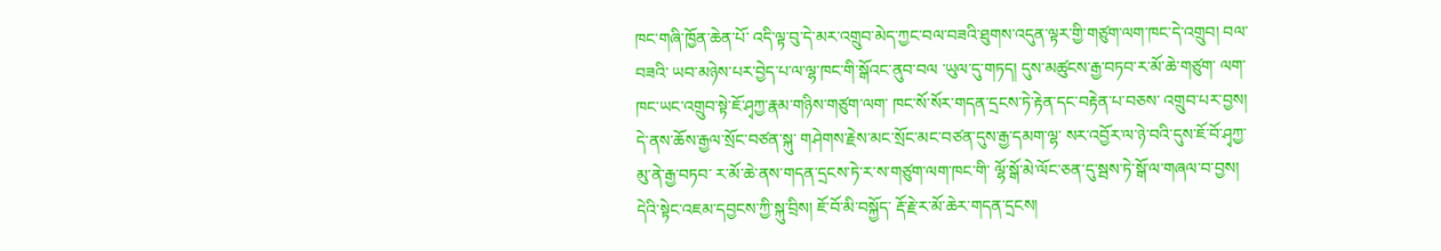ཁང་གཞི་ཁྱོན་ཆེན་པོ་ འདི་ལྟ་བུ་དེ་མར་འགྲུབ་མེད་ཀྱང་བལ་བཟའི་ཐུགས་འདུན་ལྟར་གྱི་གཙུག་ལག་ཁང་དེ་འགྲུབ། བལ་བཟའི་ ཡབ་མཉེས་པར་བྱེད་པ་ལ་ལྷ་ཁང་གི་སྒོའང་ནུབ་བལ ་ཡུལ་དུ་གཏད། དུས་མཚུངས་རྒྱ་བཏབ་ར་མོ་ཆེ་གཙུག་ ལག་ཁང་ཡང་འགྲུབ་སྟེ་ཇོ་ཤྭཀྱ་རྣམ་གཉིས་གཙུག་ལག་ ཁང་སོ་སོར་གདན་དྲངས་ཏེ་རྟེན་དང་བརྟེན་པ་བཅས་ འགྲུབ་པར་བྱས། དེ་ནས་ཆོས་རྒྱལ་སྲོང་བཙན་སྐུ་ གཤེགས་རྗེས་མང་སྲོང་མང་བཙན་དུས་རྒྱ་དམག་ལྷ་ སར་འབྱོར་ལ་ཉེ་བའི་དུས་ཇོ་བོ་ཤྭཀྱ་མུ་ནེ་རྒྱ་བཏབ་ ར་མོ་ཆེ་ནས་གདན་དྲངས་ཏེ་ར་ས་གཙུག་ལག་ཁང་གི་ ལྷོ་སྒོ་མེ་ལོང་ཅན་དུ་སྦས་ཏེ་སྒོ་ལ་གཞལ་བ་བྱས། དེའི་སྟེང་འཇམ་དབྱངས་ཀྱི་སྐུ་བྲིས། ཇོ་བོ་མི་བསྐྱོད་ རྡོ་རྗེ་ར་མོ་ཆེར་གདན་དྲངས།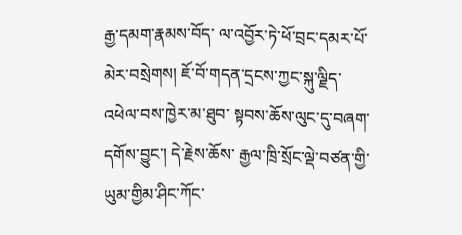རྒྱ་དམག་རྣམས་བོད་ ལ་འབྱོར་ཏེ་ཕོ་བྲང་དམར་པོ་མེར་བསྲེགས། ཇོ་བོ་གདན་དྲངས་ཀྱང་སྐུ་ལྗིད་འཕེལ་བས་ཁྱེར་མ་ཐུབ་ སྟབས་ཆོས་ལུང་དུ་བཞག་དགོས་བྱུང་། དེ་རྗེས་ཆོས་ རྒྱལ་ཁྲི་སྲོང་ལྡེ་བཙན་གྱི་ཡུམ་གྱིམ་ཤིང་ཀོང་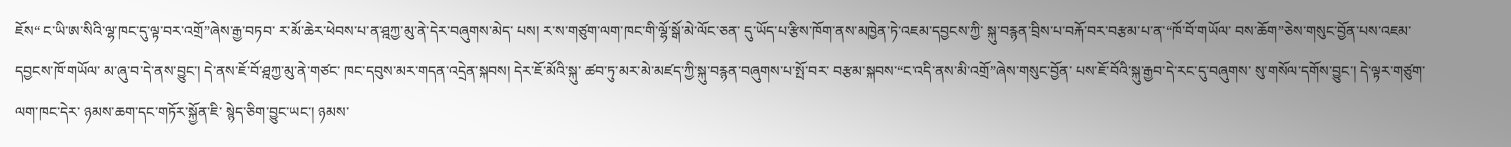ཇོས“ ང་ཡི་ཨ་སིའི་ལྷ་ཁང་དུ་ལྟ་བར་འགྲོ”ཞེས་རྒྱ་བཏབ་ ར་མོ་ཆེར་ཕེབས་པ་ན་ཤྰཀྱ་མུ་ནེ་དེར་བཞུགས་མེད་ པས། ར་ས་གཙུག་ལག་ཁང་གི་ལྷོ་སྒོ་མེ་ལོང་ཅན་ དུ་ཡོད་པ་རྩིས་ཁོག་ནས་མཁྱེན་ཏེ་འཇམ་དབྱངས་ཀྱི་ སྐུ་བརྙན་བྲིས་པ་བརྐོ་བར་བརྩམ་པ་ན་“ཁོ་བོ་གཡོལ་ བས་ཆོག”ཅེས་གསུང་བྱོན་པས་འཇམ་དབྱངས་ཁོ་གཡོལ་ མ་ཞུ་བ་དེ་ནས་བྱུང་། དེ་ནས་ཇོ་བོ་ཤྰཀྱ་མུ་ནེ་གཙང་ ཁང་དབུས་མར་གདན་འདྲེན་སྐབས། དེར་ཇོ་མོའི་སྐུ་ ཚབ་ཏུ་མར་མེ་མཛད་ཀྱི་སྐུ་བརྙན་བཞུགས་པ་སྤོ་བར་ བརྩམ་སྐབས་“ང་འདི་ནས་མི་འགྲོ”ཞེས་གསུང་བྱོན་ པས་ཇོ་བོའི་སྐུ་རྒྱབ་དེ་རང་དུ་བཞུགས་ སུ་གསོལ་དགོས་བྱུང་། དེ་ལྟར་གཙུག་ལག་ཁང་དེར་ ཉམས་ཆག་དང་གཏོར་སྐྱོན་ཇི་ སྙེད་ཅིག་བྱུང་ཡང་། ཉམས་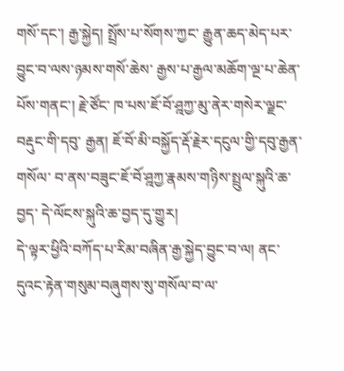གསོ་དང་། རྒྱ་སྐྱེད། སྤྲོས་པ་སོགས་ཀྱང་ རྒྱུན་ཆད་མེད་པར་བྱུང་བ་ལས་ཉམས་གསོ་ཆེས་ རྒྱས་པ་རྒྱལ་མཆོག་ལྔ་པ་ཆེན་པོས་གནང་། རྗེ་ཙོང་ ཁ་པས་ཇོ་བོ་ཤྰཀྱ་མུ་ནེར་གསེར་ལྗང་བརྡུང་གི་དབུ་ རྒྱན། ཇོ་བོ་མི་བསྐྱོད་རྡོ་རྗེར་དངུལ་གྱི་དབུ་རྒྱན་གསོལ་ བ་ནས་བཟུང་ཇོ་བོ་ཤྰཀྱ་རྣམས་གཉིས་སྤྲུལ་སྐུའི་ཆ་བྱད་ དེ་ལོངས་སྐུའི་ཆ་བྱད་དུ་གྱུར།
དེ་ལྟར་ཕྱིའི་བཀོད་པ་རིམ་བཞིན་རྒྱ་སྐྱེད་བྱུང་བ་ལ། ནང་དུའང་རྟེན་གསུམ་བཞུགས་སུ་གསོལ་བ་ལ་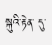སྐུའི་རྟེན་ དུ་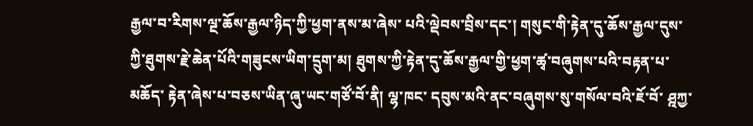རྒྱལ་བ་རིགས་ལྔ་ཆོས་རྒྱལ་ཉིད་ཀྱི་ཕྱག་ནས་མ་ཞེས་ པའི་ལྡེབས་བྲིས་དང་། གསུང་གི་རྟེན་དུ་ཆོས་རྒྱལ་དུས་ ཀྱི་ཐུགས་རྗེ་ཆེན་པོའི་གཟུངས་ཡིག་དྲུག་མ། ཐུགས་ཀྱི་རྟེན་དུ་ཆོས་རྒྱལ་གྱི་ཕྱག་ཚྭ་བཞུགས་པའི་བརྟན་པ་མཆོད་ རྟེན་ཞེས་པ་བཅས་ཡིན་ཞུ་ཡང་གཙོ་བོ་ནི། ལྷ་ཁང་ དབུས་མའི་ནང་བཞུགས་སུ་གསོལ་བའི་ཇོ་བོ་ ཤྰཀྱ་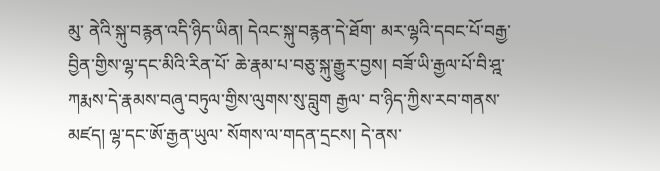མུ་ ནེའི་སྐུ་བརྙན་འདི་ཉིད་ཡིན། དེའང་སྐུ་བརྙན་དེ་ཐོག་ མར་ལྷའི་དབང་པོ་བརྒྱ་བྱིན་གྱིས་ལྷ་དང་མིའི་རིན་པོ་ ཆེ་རྣམ་པ་བཅུ་སྐུ་རྒྱུར་བྱས། བཟོ་ཡི་རྒྱལ་པོ་བི་ཤྰ་ ཀརྨས་དེ་རྣམས་བཞུ་བཏུལ་གྱིས་ལུགས་སུ་བླུག རྒྱལ་ བ་ཉིད་ཀྱིས་རབ་གནས་མཛད། ལྷ་དང་ཨོ་རྒྱན་ཡུལ་ སོགས་ལ་གདན་དྲངས། དེ་ནས་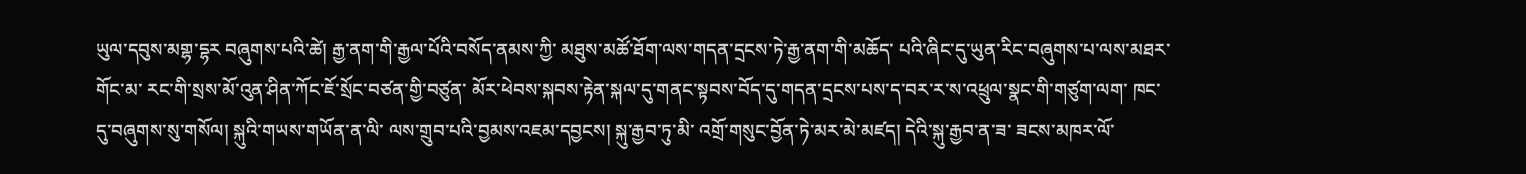ཡུལ་དབུས་མགྷ་དྷར བཞུགས་པའི་ཚེ། རྒྱ་ནག་གི་རྒྱལ་པོའི་བསོད་ནམས་ཀྱི་ མཐུས་མཚོ་ཐོག་ལས་གདན་དྲངས་ཏེ་རྒྱ་ནག་གི་མཆོད་ པའི་ཞིང་དུ་ཡུན་རིང་བཞུགས་པ་ལས་མཐར་གོང་མ་ རང་གི་སྲས་མོ་འུན་ཤིན་ཀོང་ཇོ་སྲོང་བཙན་གྱི་བཙུན་ མོར་ཕེབས་སྐབས་རྟེན་སྐལ་དུ་གནང་སྟབས་བོད་དུ་གདན་དྲངས་པས་ད་བར་ར་ས་འཕྲུལ་སྣང་གི་གཙུག་ལག་ ཁང་དུ་བཞུགས་སུ་གསོལ། སྐུའི་གཡས་གཡོན་ན་ལི་ ལས་གྲུབ་པའི་བྱམས་འཇམ་དབྱངས། སྐུ་རྒྱབ་ཏུ་མི་ འགྲོ་གསུང་བྱོན་ཏེ་མར་མེ་མཛད། དེའི་སྐུ་རྒྱབ་ན་ཟ་ ཟངས་མཁར་ལོ་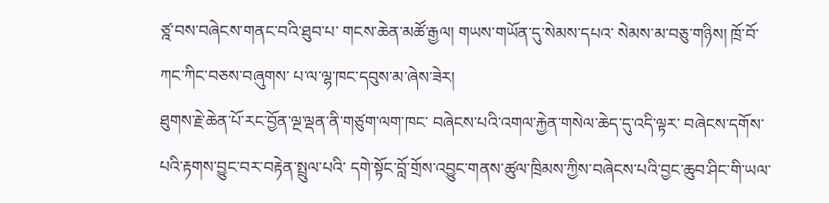ཙྰ་བས་བཞེངས་གནང་བའི་ཐུབ་པ་ གངས་ཆེན་མཚོ་རྒྱལ། གཡས་གཡོན་དུ་སེམས་དཔའ་ སེམས་མ་བཅུ་གཉིས། ཁྲོ་བོ་ཀང་ཀིང་བཅས་བཞུགས་ པ་ལ་ལྷ་ཁང་དབུས་མ་ཞེས་ཟེར།
ཐུགས་རྗེ་ཆེན་པོ་རང་བྱོན་ལྔ་ལྡན་ནི་གཙུག་ལག་ཁང་ བཞེངས་པའི་འགལ་རྐྱེན་གསེལ་ཆེད་དུ་འདི་ལྟར་ བཞེངས་དགོས་པའི་རྟགས་བྱུང་བར་བརྟེན་སྤྲུལ་པའི་ དགེ་སྟོང་བློ་གྲོས་འབྱུང་གནས་ཚུལ་ཁྲིམས་ཀྱིས་བཞེངས་པའི་བྱང་ཆུབ་ཤིང་གི་ཡལ་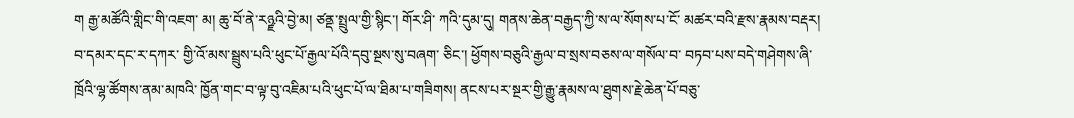ག རྒྱ་མཚོའི་གླིང་གི་འཇག་ མ། ཆུ་བོ་ནེ་རཉྫའི་བྱེ་མ། ཙནྡ་སྤྲུལ་གྱི་སྙིང་། གོར་ཤི་ ཀའི་དུམ་དུ། གནས་ཆེན་བརྒྱད་ཀྱི་ས་ལ་སོགས་པ་ངོ་ མཚར་བའི་རྫས་རྣམས་བརྡར། བ་དམར་དང་ར་དཀར་ གྱི་འོ་མས་སྦྲུས་པའི་ཕུང་པོ་རྒྱལ་པོའི་དབུ་སྔས་སུ་བཞག་ ཅིང་། ཕྱོགས་བཅུའི་རྒྱལ་བ་སྲས་བཅས་ལ་གསོལ་བ་ བཏབ་པས་བདེ་གཤེགས་ཞི་ཁྲོའི་ལྷ་ཚོགས་ནམ་མཁའི་ ཁྱོན་གང་བ་ལྟ་བུ་འཇིམ་པའི་ཕུང་པོ་ལ་ཐིམ་པ་གཟིགས། ནངས་པར་སྔར་གྱི་རྒྱུ་རྣམས་ལ་ཐུགས་རྗེ་ཆེན་པོ་བཅུ་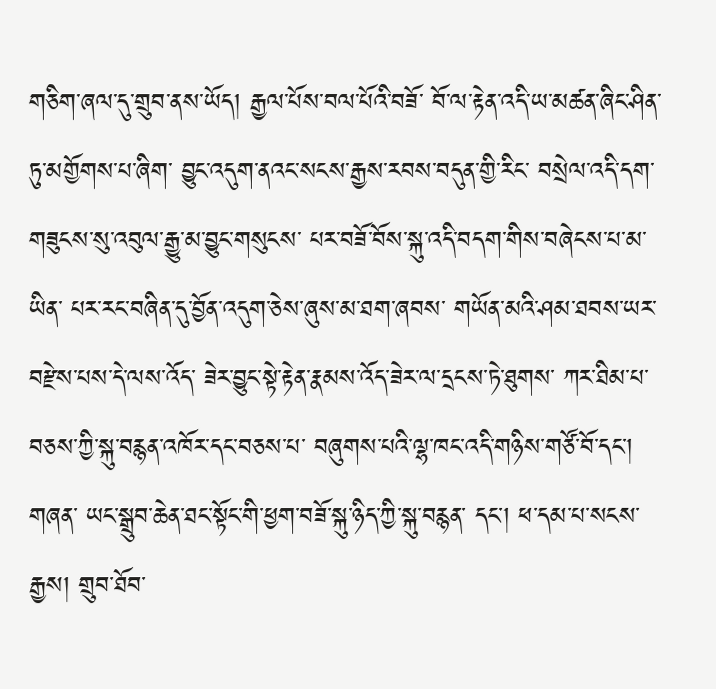གཅིག་ཞལ་དུ་གྲུབ་ནས་ཡོད། རྒྱལ་པོས་བལ་པོའི་བཟོ་ བོ་ལ་རྟེན་འདི་ཡ་མཚན་ཞིང་ཤིན་ཏུ་མགྱོགས་པ་ཞིག་ བྱུང་འདུག་ནའང་སངས་རྒྱས་རབས་བདུན་གྱི་རིང་ བསྲེལ་འདི་དག་གཟུངས་སུ་འབུལ་རྒྱུ་མ་བྱུང་གསུངས་ པར་བཟོ་བོས་སྐུ་འདི་བདག་གིས་བཞེངས་པ་མ་ཡིན་ པར་རང་བཞིན་དུ་བྱོན་འདུག་ཅེས་ཞུས་མ་ཐག་ཞབས་ གཡོན་མའི་ཤམ་ཐབས་ཡར་བརྫེས་པས་དེ་ལས་འོད་ ཟེར་བྱུང་སྟེ་རྟེན་རྣམས་འོད་ཟེར་ལ་དྲངས་ཏེ་ཐུགས་ ཀར་ཐིམ་པ་བཅས་ཀྱི་སྐུ་བརྙན་འཁོར་དང་བཅས་པ་ བཞུགས་པའི་ལྷ་ཁང་འདི་གཉིས་གཙོ་བོ་དང་། གཞན་ ཡང་སྒྲུབ་ཆེན་ཐང་སྟོང་གི་ཕྱག་བཟོ་སྐུ་ཉིད་ཀྱི་སྐུ་བརྙན་ དང་། ཕ་དམ་པ་སངས་རྒྱས། གྲུབ་ཐོབ་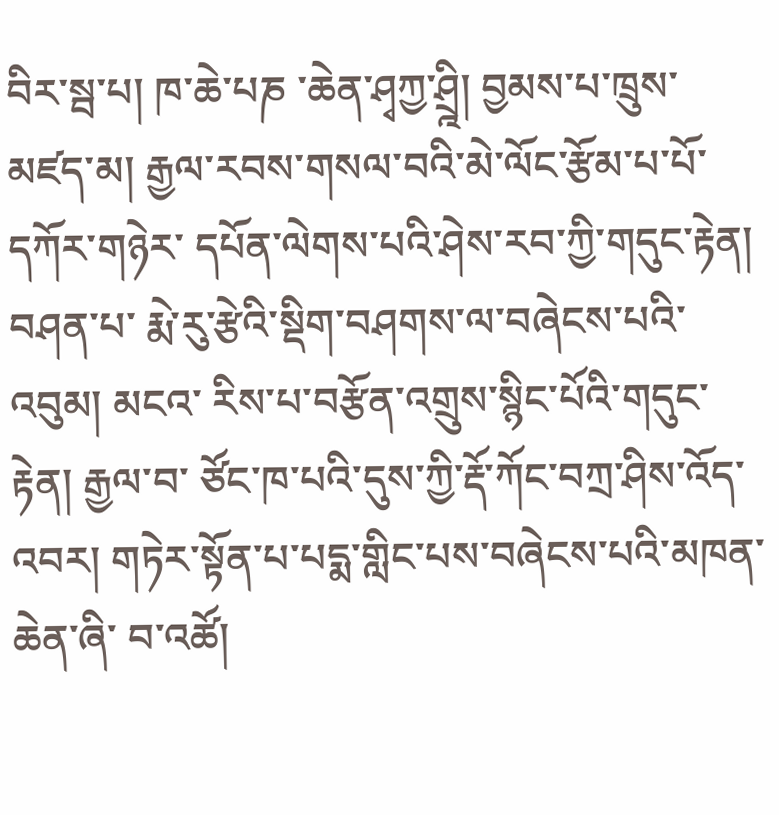བིར་སྦ་པ། ཁ་ཆེ་པཎ ་ཆེན་ཤྭཀྱ་ཤྲྰི། བྱམས་པ་ཁྲུས་མཛད་མ། རྒྱལ་རབས་གསལ་བའི་མེ་ལོང་རྩོམ་པ་པོ་དཀོར་གཉེར་ དཔོན་ལེགས་པའི་ཤེས་རབ་ཀྱི་གདུང་རྟེན། བཤན་པ་ རྨེ་རུ་རྩེའི་སྡིག་བཤགས་ལ་བཞེངས་པའི་འབུམ། མངའ་ རིས་པ་བརྩོན་འགྲུས་སྙིང་པོའི་གདུང་རྟེན། རྒྱལ་བ་ ཙོང་ཁ་པའི་དུས་ཀྱི་རྡོ་ཀོང་བཀྲ་ཤིས་འོད་འབར། གཏེར་སྟོན་པ་པདྨ་གླིང་པས་བཞེངས་པའི་མཁན་ཆེན་ཞི་ བ་འཚོ།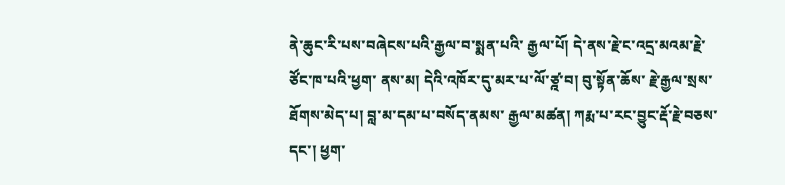ནེ་ཆུང་རི་པས་བཞེངས་པའི་རྒྱལ་བ་སྨན་པའི་ རྒྱལ་པོ། དེ་ནས་རྗེ་ང་འདྲ་མའམ་རྗེ་ཙོང་ཁ་པའི་ཕྱག་ ནས་མ། དེའི་འཁོར་དུ་མར་པ་ལོ་ཙྰ་བ། བུ་སྟོན་ཆོས་ རྗེ་རྒྱལ་སྲས་ཐོགས་མེད་པ། བླ་མ་དམ་པ་བསོད་ནམས་ རྒྱལ་མཚན། ཀརྨ་པ་རང་བྱུང་རྡོ་རྗེ་བཅས་དང་། ཕྱག་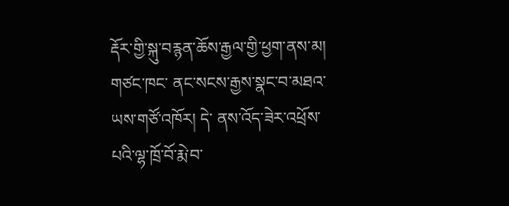རྡོར་གྱི་སྐུ་བརྙན་ཆོས་རྒྱལ་གྱི་ཕྱག་ནས་མ། གཙང་ཁང་ ནང་སངས་རྒྱས་སྣང་བ་མཐའ་ཡས་གཙོ་འཁོར། དེ་ ནས་འོད་ཟེར་འཕྲོས་པའི་ལྷ་ཁྲོ་བོ་རྨེ་བ་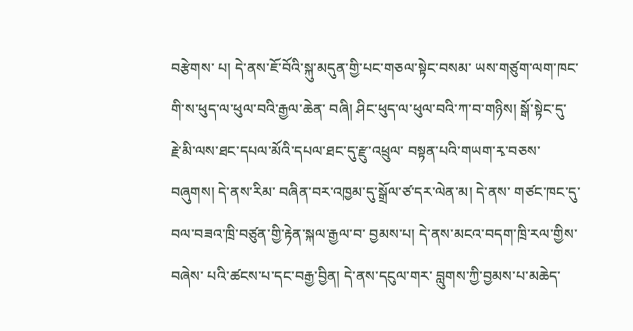བརྩེགས་ པ། དེ་ནས་ཇོ་བོའི་སྐུ་མདུན་གྱི་པང་གཅལ་སྟེང་བསམ་ ཡས་གཙུག་ལག་ཁང་གི་ས་ཕུད་ལ་ཕུལ་བའི་རྒྱལ་ཆེན་ བཞི། ཤིང་ཕུད་ལ་ཕུལ་བའི་ཀ་བ་གཉིས། སྒོ་སྟེང་དུ་ རྗེ་མི་ལས་ཐང་དཔལ་མོའི་དཔལ་ཐང་དུ་རྫུ་འཕྲུལ་ བསྟན་པའི་གཡག་རྭ་བཅས་བཞུགས། དེ་ནས་རིམ་ བཞིན་བར་འཁྱམ་དུ་སྒྲོལ་ཙ་དར་ལེན་མ། དེ་ནས་ གཙང་ཁང་དུ་བལ་བཟའ་ཁྲི་བཙུན་གྱི་རྟེན་སྐལ་རྒྱལ་བ་ བྱམས་པ། དེ་ནས་མངའ་བདག་ཁྲི་རལ་གྱིས་བཞེས་ པའི་ཚངས་པ་དང་བརྒྱ་བྱིན། དེ་ནས་དངུལ་གར་ བླུགས་ཀྱི་བྱམས་པ་མཆེད་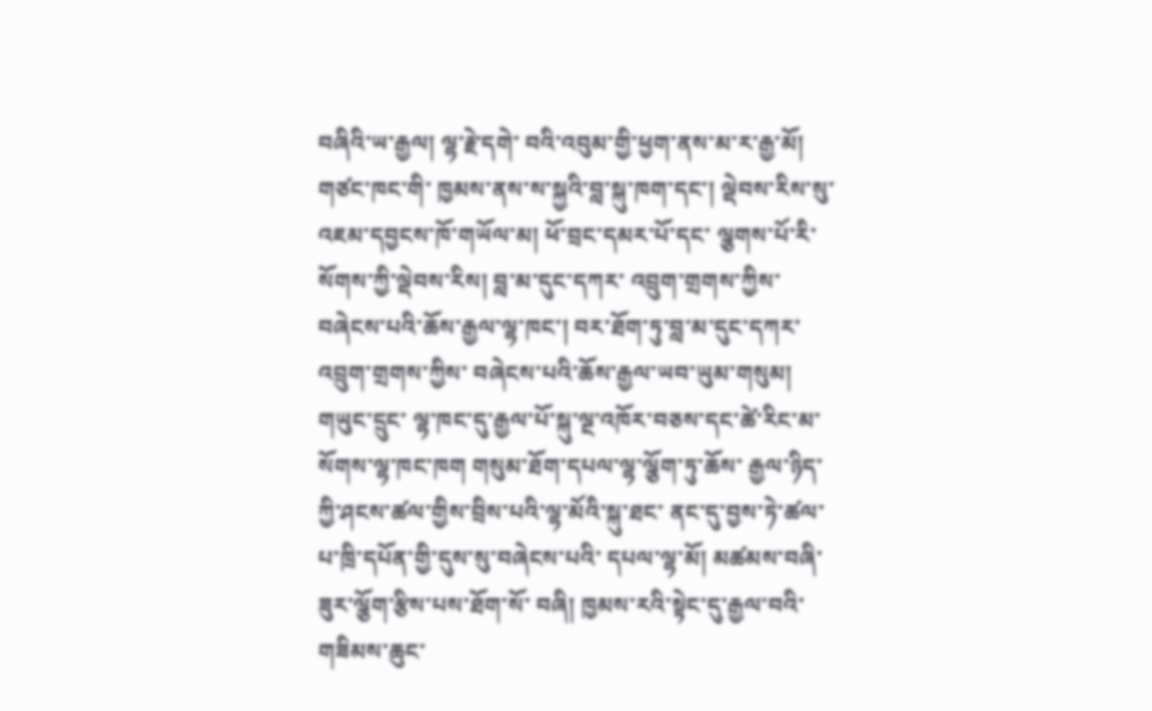བཞིའི་ཡ་རྒྱལ། ལྷ་རྗེ་དགེ་ བའི་འབུམ་གྱི་ཕྱག་ནས་མ་ར་རྒྱ་མོ། གཙང་ཁང་གི་ ཁྱམས་ནས་ས་སྐྱའི་བླ་སྐུ་ཁག་དང་། ལྡེབས་རིས་སུ་ འཇམ་དབྱངས་ཁོ་གཡོལ་མ། ཕོ་བྲང་དམར་པོ་དང་ ལྕགས་པོ་རི་སོགས་ཀྱི་ལྡེབས་རིས། བླ་མ་དུང་དཀར་ འབྲུག་གྲགས་ཀྱིས་བཞེངས་པའི་ཆོས་རྒྱལ་ལྷ་ཁང་། བར་ཐོག་ཏུ་བླ་མ་དུང་དཀར་འབྲུག་གྲགས་ཀྱིས་ བཞེངས་པའི་ཆོས་རྒྱལ་ཡབ་ཡུམ་གསུམ། གཡུང་དྲུང་ ལྷ་ཁང་དུ་རྒྱལ་པོ་སྐུ་ལྔ་འཁོར་བཅས་དང་ཚེ་རིང་མ་ སོགས་ལྷ་ཁང་ཁག གསུམ་ཐོག་དཔལ་ལྷ་ལྕོག་ཏུ་ཆོས་ རྒྱལ་ཉིད་ཀྱི་ཤངས་ཚལ་གྱིས་བྲིས་པའི་ལྷ་མོའི་སྐུ་ཐང་ ནང་དུ་བྱས་ཏེ་ཚལ་པ་ཁྲི་དཔོན་གྱི་དུས་སུ་བཞེངས་པའི་ དཔལ་ལྷ་མོ། མཚམས་བཞི་ཟུར་ལྕོག་རྩིས་པས་ཐོག་སོ་ བཞི། ཁྱམས་རའི་སྟེང་དུ་རྒྱལ་བའི་གཟིམས་ཆུང་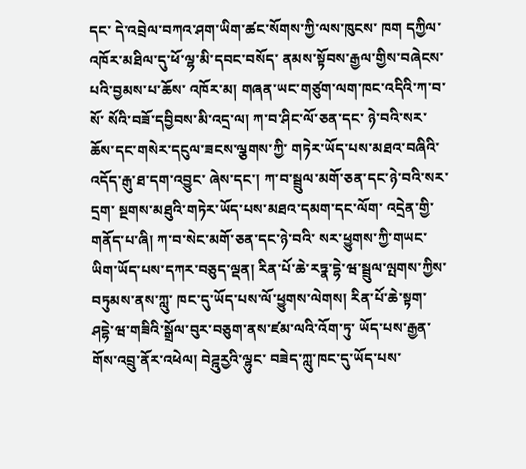དང་ དེ་འབྲེལ་བཀའ་ཤག་ཡིག་ཚང་སོགས་ཀྱི་ལས་ཁུངས་ ཁག དཀྱིལ་འཁོར་མཐིལ་དུ་ཕོ་ལྷ་མི་དབང་བསོད་ ནམས་སྟོབས་རྒྱལ་གྱིས་བཞེངས་པའི་བྱམས་པ་ཆོས་ འཁོར་མ། གཞན་ཡང་གཙུག་ལག་ཁང་འདིའི་ཀ་བ་སོ་ སོའི་བཟོ་དབྱིབས་མི་འདྲ་ལ། ཀ་བ་ཤིང་ལོ་ཅན་དང་ ཉེ་བའི་སར་ཆོས་དང་གསེར་དངུལ་ཟངས་ལྕགས་ཀྱི་ གཏེར་ཡོད་པས་མཐའ་བཞིའི་འདོད་རྒུ་ཐ་དག་འབྱུང་ ཞེས་དང་། ཀ་བ་སྦྲུལ་མགོ་ཅན་དང་ཉེ་བའི་སར་དྲག་ སྔགས་མཐུའི་གཏེར་ཡོད་པས་མཐའ་དམག་དང་ལོག་ འདྲེན་གྱི་གནོད་པ་ཞི། ཀ་བ་སེང་མགོ་ཅན་དང་ཉེ་བའི་ སར་ཕྱུགས་ཀྱི་གཡང་ཡིག་ཡོད་པས་དཀར་བཅུད་ལྡན། རིན་པོ་ཆེ་རཏྣ་དྷེ་ཝ་སྦྲུལ་ལྤགས་ཀྱིས་བཏུམས་ནས་ཀླུ་ ཁང་དུ་ཡོད་པས་ལོ་ཕྱུགས་ལེགས། རིན་པོ་ཆེ་སྟག་ ཤདྷེ་ཝ་གཟིའི་སྒྲོལ་བུར་བཅུག་ནས་ཛམ་ལའི་འོག་ཏུ་ ཡོད་པས་རྒྱན་གོས་འབྲུ་ནོར་འཕེལ། བེཌྰུརྱའི་ལྷུང་ བཟེད་ཀླུ་ཁང་དུ་ཡོད་པས་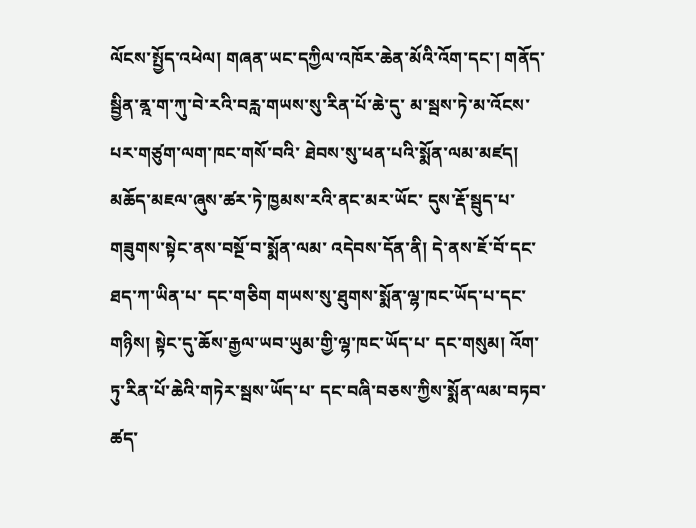ལོངས་སྤྱོད་འཕེལ། གཞན་ཡང་དཀྱིལ་འཁོར་ཆེན་མོའི་འོག་དང་། གནོད་སྦྱིན་ནྰ་ག་ཀུ་བེ་རའི་བརླ་གཡས་སུ་རིན་པོ་ཆེ་དུ་ མ་སྦས་ཏེ་མ་འོངས་པར་གཙུག་ལག་ཁང་གསོ་བའི་ ཐེབས་སུ་ཕན་པའི་སྨོན་ལམ་མཛད།
མཆོད་མཇལ་ཞུས་ཚར་ཏེ་ཁྱམས་རའི་ནང་མར་ཡོང་ དུས་རྡོ་སྦུད་པ་གཟུགས་སྟེང་ནས་བསྔོ་བ་སྨོན་ལམ་ འདེབས་དོན་ནི། དེ་ནས་ཇོ་བོ་དང་ཐད་ཀ་ཡིན་པ་ དང་གཅིག གཡས་སུ་ཐུགས་སྨོན་ལྷ་ཁང་ཡོད་པ་དང་ གཉིས། སྟེང་དུ་ཆོས་རྒྱལ་ཡབ་ཡུམ་གྱི་ལྷ་ཁང་ཡོད་པ་ དང་གསུམ། འོག་ཏུ་རིན་པོ་ཆེའི་གཏེར་སྦས་ཡོད་པ་ དང་བཞི་བཅས་ཀྱིས་སྨོན་ལམ་བཏབ་ཚད་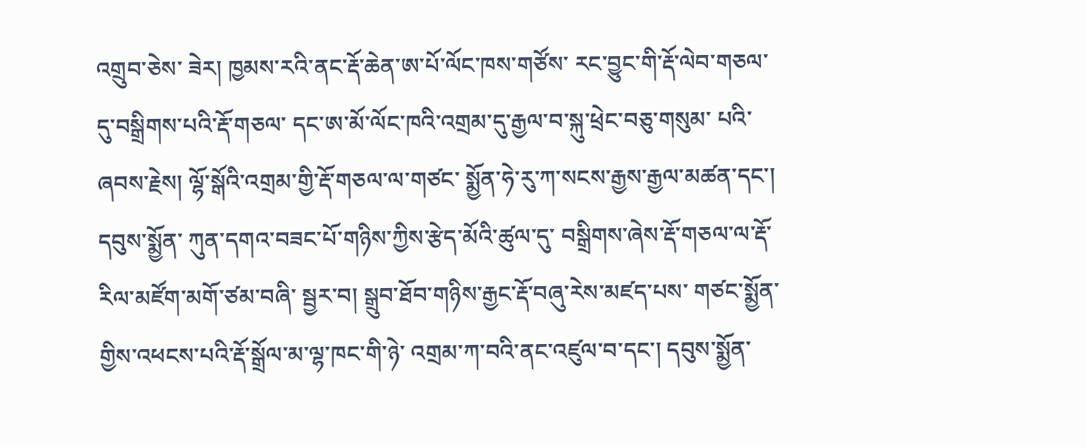འགྲུབ་ཅེས་ ཟེར། ཁྱམས་རའི་ནང་རྡོ་ཆེན་ཨ་པོ་ལོང་ཁས་གཙོས་ རང་བྱུང་གི་རྡོ་ལེབ་གཅལ་དུ་བསྒྲིགས་པའི་རྡོ་གཅལ་ དང་ཨ་མོ་ལོང་ཁའི་འགྲམ་དུ་རྒྱལ་བ་སྐུ་ཕྲེང་བཅུ་གསུམ་ པའི་ཞབས་རྗེས། ལྷོ་སྒོའི་འགྲམ་གྱི་རྡོ་གཅལ་ལ་གཙང་ སྨྱོན་ཧེ་རུ་ཀ་སངས་རྒྱས་རྒྱལ་མཚན་དང་། དབུས་སྨྱོན་ ཀུན་དགའ་བཟང་པོ་གཉིས་ཀྱིས་རྩེད་མོའི་ཚུལ་དུ་ བསྒྲིགས་ཞེས་རྡོ་གཅལ་ལ་རྡོ་རིལ་མཛོག་མགོ་ཙམ་བཞི་ སྦྱར་བ། སྒྲུབ་ཐོབ་གཉིས་རྒྱང་རྡོ་བཞུ་རེས་མཛད་པས་ གཙང་སྨྱོན་གྱིས་འཕངས་པའི་རྡོ་སྒྲོལ་མ་ལྷ་ཁང་གི་ཉེ་ འགྲམ་ཀ་བའི་ནང་འཛུལ་བ་དང་། དབུས་སྨྱོན་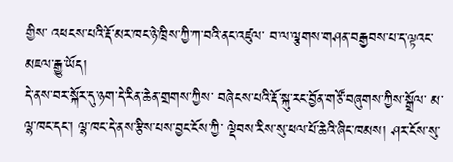གྱིས་ འཕངས་པའི་རྡོ་མར་ཁང་ཉེ་ཁྲིས་ཀྱི་ཀ་བའི་ནང་འཛུལ་ བ་ལ་ལྕགས་གཤན་བརྒྱབས་པ་ད་ལྟའང་མཇལ་རྒྱུ་ཡོད།
དེ་ནས་བར་སྐོར་དུ་ཉག་དེ་རིན་ཆེན་གྲགས་ཀྱིས་ བཞེངས་པའི་རྡོ་སྐུ་རང་བྱོན་གཙོ་བཞུགས་ཀྱིས་སྒྲོལ་ མ་ལྷ་ཁང་དང་། ལྷ་ཁང་དེ་ནས་རྩིས་པས་བྱང་ངོས་ཀྱི་ ལྡེབས་རིས་སུ་ཕལ་པོ་ཆེའི་ཞིང་ཁམས། ཤར་ངོས་སུ་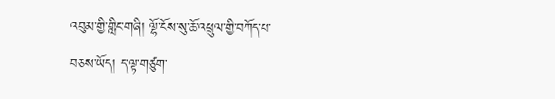འབུམ་གྱི་གླིང་གཞི། ལྷོ་ངོས་སུ་ཆོ་འཕྲུལ་གྱི་བཀོད་པ་ བཅས་ཡོད། ད་ལྟ་གཙུག་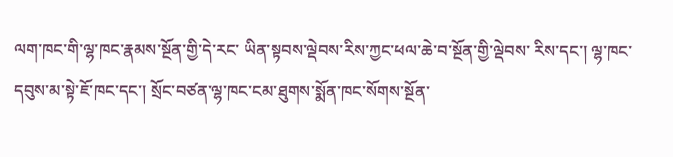ལག་ཁང་གི་ལྷ་ཁང་རྣམས་སྔོན་གྱི་དེ་རང་ ཡིན་སྟབས་ལྡེབས་རིས་ཀྱང་ཕལ་ཆེ་བ་སྔོན་གྱི་ལྡེབས་ རིས་དང་། ལྷ་ཁང་དབུས་མ་སྟེ་ཇོ་ཁང་དང་། སྲོང་བཙན་ལྷ་ཁང་ངམ་ཐུགས་སྨོན་ཁང་སོགས་སྔོན་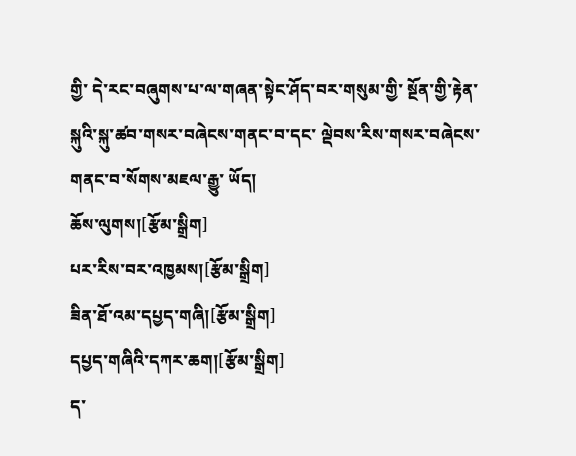གྱི་ དེ་རང་བཞུགས་པ་ལ་གཞན་སྟེང་ཤོད་བར་གསུམ་གྱི་ སྔོན་གྱི་རྟེན་སྐུའི་སྐུ་ཚབ་གསར་བཞེངས་གནང་བ་དང་ ལྡེབས་རིས་གསར་བཞེངས་གནང་བ་སོགས་མཇལ་རྒྱུ་ ཡོད།
ཆོས་ལུགས།[རྩོམ་སྒྲིག]
པར་རིས་བར་འཁྱམས།[རྩོམ་སྒྲིག]
ཟིན་ཐོ་འམ་དཔྱད་གཞི།[རྩོམ་སྒྲིག]
དཔྱད་གཞིའི་དཀར་ཆག།[རྩོམ་སྒྲིག]
ད་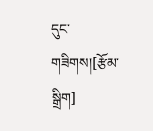དུང་གཟིགས།[རྩོམ་སྒྲིག]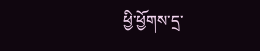ཕྱི་ཕྱོགས་དྲ་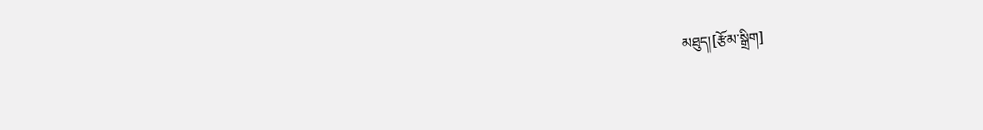མཐུད།[རྩོམ་སྒྲིག]